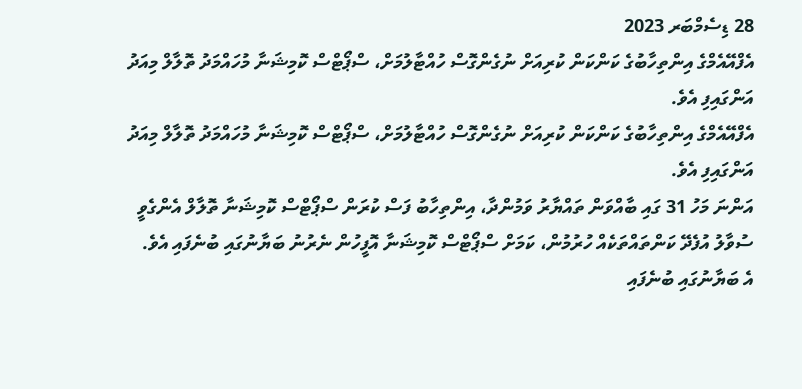28 ޑިސެމްބަރ 2023
އެފްއޭއެމްގެ އިންތިހާބުގެ ކަންކަން ކުރިއަށް ނުގެންގޮސް ހުއްޓާލުމަށް، ސްޕޯޓްސް ކޮމިޝަނާ މުހައްމަދު ތޮލާލް މިއަދު އަންގައިފި އެވެ.
އެފްއޭއެމްގެ އިންތިހާބުގެ ކަންކަން ކުރިއަށް ނުގެންގޮސް ހުއްޓާލުމަށް، ސްޕޯޓްސް ކޮމިޝަނާ މުހައްމަދު ތޮލާލް މިއަދު އަންގައިފި އެވެ.
އަންނަ މަހު 31 ގައި ބާއްވަން ތައްޔާރު ވަމުންދާ، އިންތިހާބު ފަސް ކުރަން ސްޕޯޓްސް ކޮމިޝަނާ ތޮލާލް އެންގެވީ ސުވާލު އުފެދޭ ކަންތައްތަކެއް ހުރުމުން، ކަމަށް ސްޕޯޓްސް ކޮމިޝަނާ އޮފީހުން ނެރުނު ބަޔާނުގައި ބުނެފައި އެވެ.
އެ ބަޔާނުގައި ބުނެފައި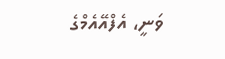ވަނީ، އެފްއޭއެމްގެ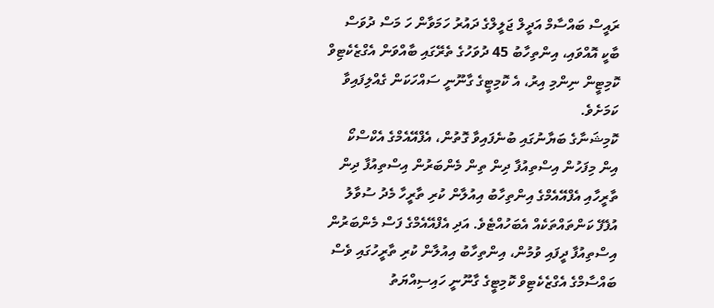ރައީސް ބައްސާމް އަދީލް ޖަލީލްގެ ދައުރު ހަމަވާން ހަ މަސް ދުވަސް ބާކީ އޮއްވައި، އިންތިހާބު 45 ދުވަހުގެ ތެރޭގައި ބާއްވަން އެގްޒެކެޓިވް ކޮމިޓީން ނިންމި އިރު، އެ ކޮމިޓީގެ ގާނޫނީ ސައްހަކަން ގެއްލިފައިވާ ކަމަށެވެ.
ކޮމިޝަނާގެ ބަޔާނުގައި ބުނެފައިވާ ގޮތުން، އެފްއޭއެމްގެ އެކްސްކޯ އިން މިފަހުން އިސްތިއުފާ ދިން ތިން މެންބަރުން އިސްތިއުފާ ދިން ތާރީހާއި އެފްއޭއެމްގެ އިންތިހާބު އިއުލާން ކުރި ތާރީހާ މެދު ސުވާލު އުފެފޭ ކަންތައްތަކެއް އެބަހުއްޓެވެ. އަދި އެފްއޭއެމްގެ ފަސް މެންބަރުން އިސްތިއުފާ ދީފައި ވުމުން، އިންތިހާބު އިއުލާން ކުރި ތާރީހުގައި ވެސް ބައްސާމްގެ އެގްޒެކެޓިވް ކޮމިޓީގެ ގާނޫނީ ހައިސިއްޔަތު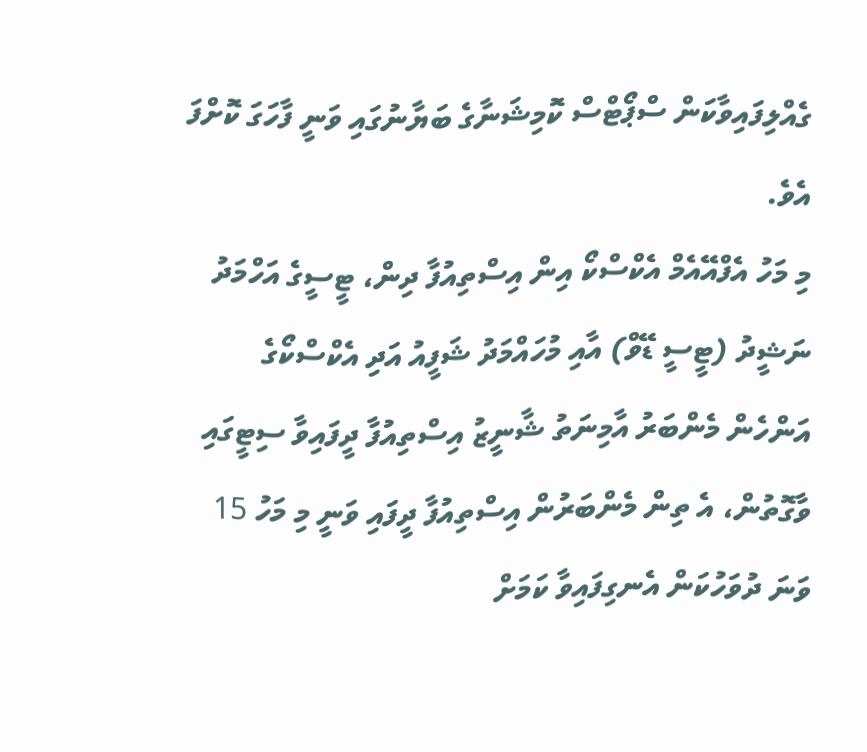ގެއްލިފައިވާކަން ސްޕޯޓްސް ކޮމިޝަނާގެ ބަޔާނުގައި ވަނީ ފާހަގަ ކޮށްފަ އެވެ.
މި މަހު އެފްއޭއެމް އެކްސްކޯ އިން އިސްތިއުފާ ދިން، ޓީސީގެ އަހްމަދު ނަޝީދު (ޓީސީ ޑޭވް) އާއި މުހައްމަދު ޝަފީއު އަދި އެކްސްކޯގެ އަންހެން މެންބަރު އާމިނަތު ޝާނީޒު އިސްތިއުފާ ދީފައިވާ ސިޓީގައި ވާގޮތުން، އެ ތިން މެންބަރުން އިސްތިއުފާ ދީފައި ވަނީ މި މަހު 15 ވަނަ ދުވަހުކަން އެނގިފައިވާ ކަމަށް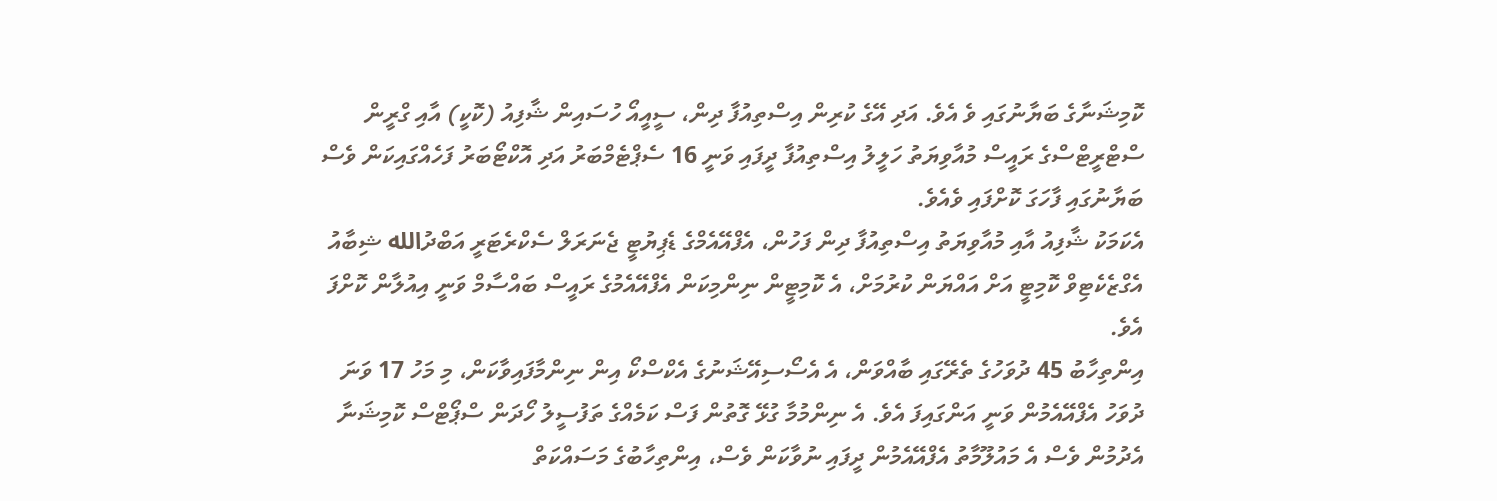ކޮމިޝަނާގެ ބަޔާނުގައި ވެ އެވެ. އަދި އޭގެ ކުރިން އިސްތިއުފާ ދިން، ސީއީއޯ ހުސައިން ޝާފިއު (ކޮކީ) އާއި ގްރީން ސްޓްރީޓްސްގެ ރައީސް މުއާވިޔަތު ހަލީލު އިސްތިއުފާ ދީފައި ވަނީ 16 ސެޕްޓެމްބަރު އަދި އޮކްޓޯބަރު ފަހެއްގައިކަން ވެސް ބަޔާނުގައި ފާހަގަ ކޮށްފައި ވެއެވެ.
އެކަމަކު ޝާފިއު އާއި މުއާވިޔަތު އިސްތިއުފާ ދިން ފަހުން، އެފްއޭއެމްގެ ޑެޕިޔުޓީ ޖެނަރަލް ސެކްރެޓަރީ އަބްދުالله ޝިބާއު އެގްޒެކެޓިވް ކޮމިޓީ އަށް އައްޔަން ކުރުމަށް، އެ ކޮމިޓީން ނިންމިކަން އެފްއޭއެމުގެ ރައީސް ބައްސާމް ވަނީ އިއުލާން ކޮށްފަ އެވެ.
އިންތިހާބު 45 ދުވަހުގެ ތެރޭގައި ބާއްވަން، އެ އެސޯސިއޭޝަނުގެ އެކްސްކޯ އިން ނިންމާފައިވާކަން، މި މަހު 17 ވަނަ ދުވަހު އެފްއޭއެމުން ވަނީ އަންގައިފަ އެވެ. އެ ނިންމުމާ ގުޅޭ ގޮތުން ފަސް ކަމެއްގެ ތަފުސީލު ހޯދަން ސްޕޯޓްސް ކޮމިޝަނާ އެދުމުން ވެސް އެ މައުލޫމާތު އެފްއޭއެމުން ދީފައި ނުވާކަން ވެސް، އިންތިހާބުގެ މަސައްކަތް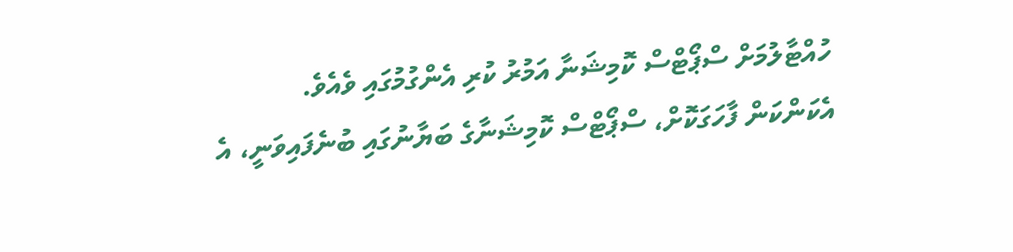ހުއްޓާލުމަށް ސްޕޯޓްސް ކޮމިޝަނާ އަމުރު ކުރި އެންގުމުގައި ވެއެވެ.
އެކަންކަން ފާހަގަކޮށް، ސްޕޯޓްސް ކޮމިޝަނާގެ ބަޔާނުގައި ބުނެފައިވަނީ، އެ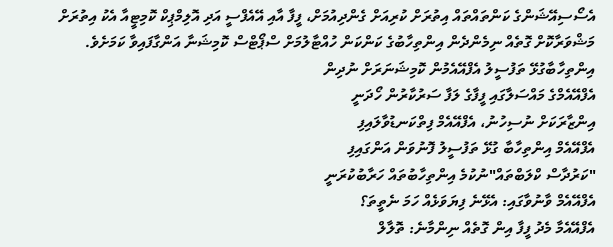އެސޯސިއޭޝަންގެ ކަންތައްތައް އިތުރަށް ކުރިއަށް ގެންދިއުމަށް، ފީފާ އާއި އޭއެފްސީ އަދި އޮލިމްޕިކް ކޮމިޓީއާ އެކު އިތުރަށް މަޝްވަރާކޮށް ގޮތެއް ނިމެންދެން އިންތިހާބުގެ ކަންކަން ހުއްޓާލުމަށް ސްޕޯޓްސް ކޮމިޝަނާ އަންގާފައިވާ ކަމަށެވެ.
އިންތިހާބާގުޅޭ ތަފުސީލު އެފްއޭއެމުން ކޮމިޝަނަރަށް ނުދިން
އެފްއޭއެމްގެ މައްސަލާގައި ފީފާގެ ލަފާ ސަރުކާރުން ހޯދަނީ
އިންޒާރަކަށް ނުސިހުނު، އެފްއޭއެމް ފިތްކަނޑުވާލައިފި
އެފްއޭއެމް އިންތިހާބާ ގުޅޭ ތަފުސީލު ފޮނުވަން އަންގައިފި
"ކަރުދާސް ކްލަބްތައް"ނުކުމެ އިންތިހާބުތައް ހަރާބުކުރަނީ
އެފްއޭއެމް ވާނުވާގައި: އެޅޭނެ ފިޔަވަޅެއް ހަމަ ނެތީތަ؟
އެފްއޭއެމާ މެދު ފީފާ އިން ގޮތެއް ނިންމާނެ: ތޮލާލް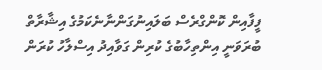ފީފާއިން ކޮންގްރެސް ބަލައިނުގަންނާނެކަމުގެ އިޝާރާތް
ބުރަވަނީ އިންތިހާބުގެ ކުރިން ގަވާއިދު އިސްލާހު ކުރަން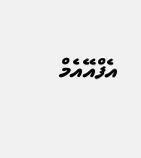އެފްއޭއެމް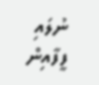ނުލައި ފީފާއިން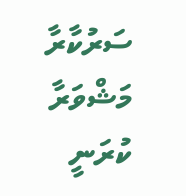ސަރުކާރާ މަޝްވަރާ ކުރަނީ